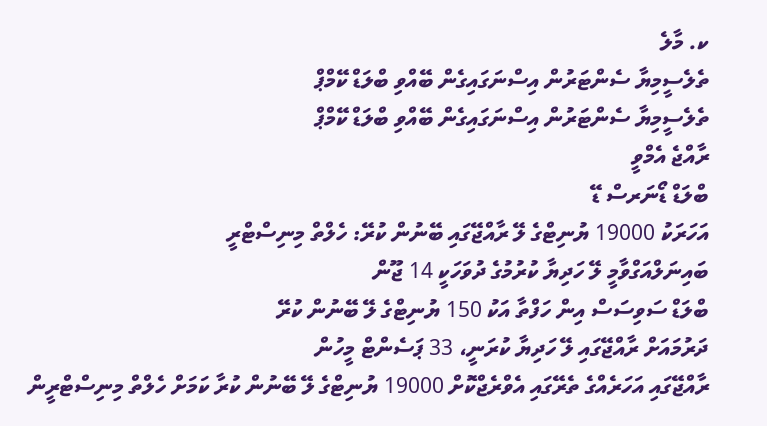ކ. މާލެ
ތެލެސީމިޔާ ސެންޓަރުން އިސްނަގައިގެން ބޭއްވި ބްލަޑް ކޭމްޕް
ތެލެސީމިޔާ ސެންޓަރުން އިސްނަގައިގެން ބޭއްވި ބްލަޑް ކޭމްޕް
ރާއްޖެ އެމްވީ
ބްލަޑް ޑޯނަރސް ޑޭ
އަހަރަކު 19000 ޔުނިޓްގެ ލޭ ރާއްޖޭގައި ބޭނުން ކުރޭ: ހެލްތް މިނިސްޓްރީ
ބައިނަލްއަގްވާމީ ލޭ ހަދިޔާ ކުރުމުގެ ދުވަހަކީ 14 ޖޫން
ބްލަޑް ސަވިސަސް އިން ހަފްތާ އަކު 150 ޔުނިޓްގެ ލޭ ބޭނުން ކުރޭ
ދަރުމައަށް ރާއްޖޭގައި ލޭ ހަދިޔާ ކުރަނީ، 33 ޕަސެންޓް މީހުން
ރާއްޖޭގައި އަހަރެއްގެ ތެރޭގައި އެވްރެޖްކޮށް 19000 ޔުނިޓްގެ ލޭ ބޭނުން ކުރާ ކަމަށް ހެލްތް މިނިސްޓްރީން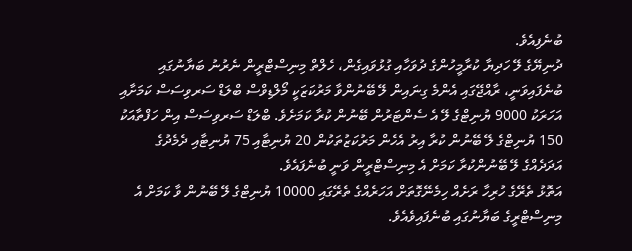ބުނެފިއެވެ.
ދުނިޔޭގެ ލޭ ހަދިޔާ ކުރާމީހުންގެ ދުވަހާއި ގުޅުވައިގެން، ހެލްތް މިނިސްޓްރީން ނެރުނު ބަޔާނުގައި ބުނެފައިވަނީ، ރާއްޖޭގައި އެންމެ ގިނައިން ލޭ ބޭނުންވާ މަރުކަޒަކީ މޯލްޑިވްސް ބްލަޑް ސަރވިސަސް ކަމަށާއި އަހަރަކު 9000 ޔުނިޓްގެ ލޭ އެ ސެންޓަރުން ބޭނުން ކުރާ ކަމަށެވެ. ބްލަޑް ސަރވިސަސް އިން ހަފްތާއަކު 150 ޔުނިޓްގެ ލޭ ބޭނުން ކުރާ އިރު އެހެން މަރުކަޒުތަކުން 20 ޔުނިޓާއި 75 ޔުނިޓާއި ދެމެދުގެ އަދަދެއްގެ ލޭ ބޭނުންކުރާ ކަމަށް އެ މިނިސްޓްރީން ވަނީ ބުނެފައެވެ.
އަތޮޅު ތެރޭގެ ހުރިހާ ރަށެއް ހިމެނޭގޮތަށް އަހަރެއްގެ ތެރޭގައި 10000 ޔުނިޓްގެ ލޭ ބޭނުން ވާ ކަމަށް އެ މިނިސްޓްރީގެ ބަޔާނުގައި ބުނެފައިވެއެވެ.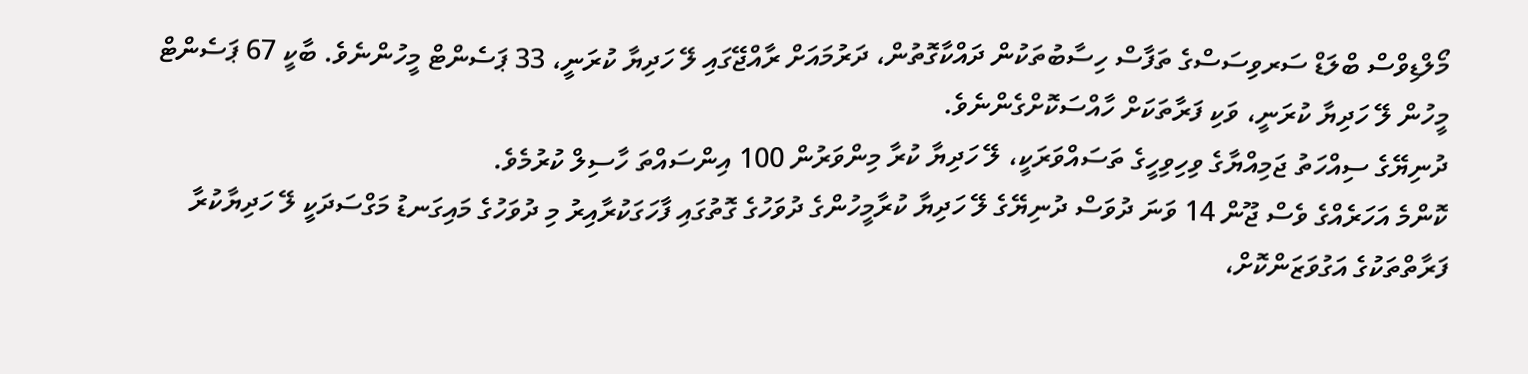މޯލްޑިވްސް ބްލަޑް ސަރވިސަސްގެ ތަފާސް ހިސާބުތަކުން ދައްކާގޮތުން، ދަރުމައަށް ރާއްޖޭގައި ލޭ ހަދިޔާ ކުރަނީ، 33 ޕަސެންޓް މީހުންނެވެ. ބާކީ 67 ޕަސެންޓް މީހުން ލޭ ހަދިޔާ ކުރަނީ، ވަކި ފަރާތަކަށް ހާއްސަކޮށްގެންނެވެ.
ދުނިޔޭގެ ސިއްހަތު ޖަމިއްޔާގެ ވިހިވިހީގެ ތަސައްވަރަކީ، ލޭ ހަދިޔާ ކުރާ މިންވަރުން 100 އިންސައްތަ ހާސިލް ކުރުމެވެ.
ކޮންމެ އަހަރެއްގެ ވެސް ޖޫން 14 ވަނަ ދުވަސް ދުނިޔޭގެ ލޭ ހަދިޔާ ކުރާމީހުންގެ ދުވަހުގެ ގޮތުގައި ފާހަގަކުރާއިރު މި ދުވަހުގެ މައިގަނޑު މަގްސަދަކީ ލޭ ހަދިޔާކުރާ ފަރާތްތަކުގެ އަގުވަޒަންކޮށް،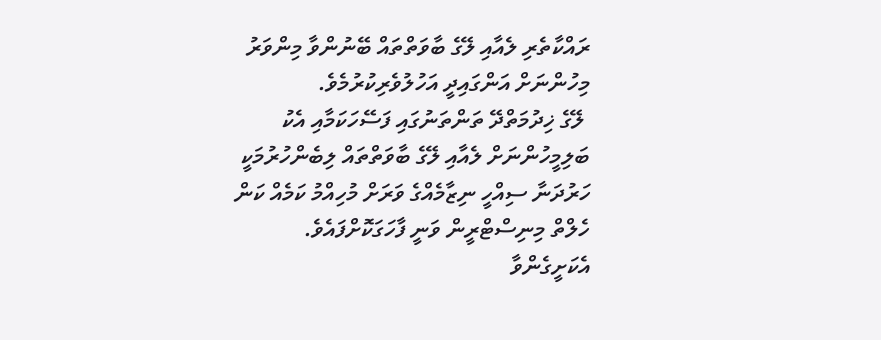ރައްކާތެރި ލެއާއި ލޭގެ ބާވަތްތައް ބޭނުންވާ މިންވަރު މިހުންނަށް އަންގައިދީ އަހުލުވެރިކުރުމެވެ.
 ލޭގެ ޚިދުމަތްދޭ ތަންތަނުގައި ފަސޭހަކަމާއި އެކު ބަލިމީހުންނަށް ލެއާއި ލޭގެ ބާވަތްތައް ލިބެންހުރުމަކީ ހަރުދަނާ ސިއްހީ ނިޒާމެއްގެ ވަރަށް މުހިއްމު ކަމެއް ކަން ހެލްތް މިނިސްޓްރީން ވަނީ ފާހަގަކޮށްފައެވެ. އެކަށީގެންވާ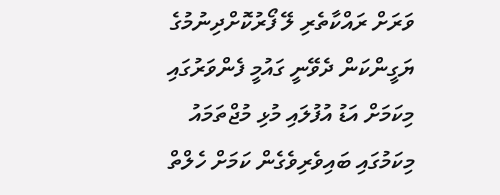ވަރަށް ރައްކާތެރި ލޭ ފޯރުކޮށްދިނުމުގެ ޔަގީންކަން ދެވޭނީ ގައުމީ ފެންވަރުގައި މިކަމަށް އަޑު އުފުލައި މުޅި މުޖްތަމައު މިކަމުގައި ބައިވެރިވެގެން ކަމަށް ހެލްތް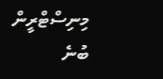މިނިސްޓްރީން ބުނެ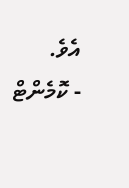އެވެ.
- ކޮމެންޓް